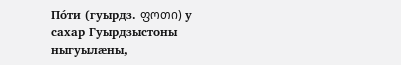По́ти (гуырдз. ფოთი) у сахар Гуырдзыстоны ныгуылæны,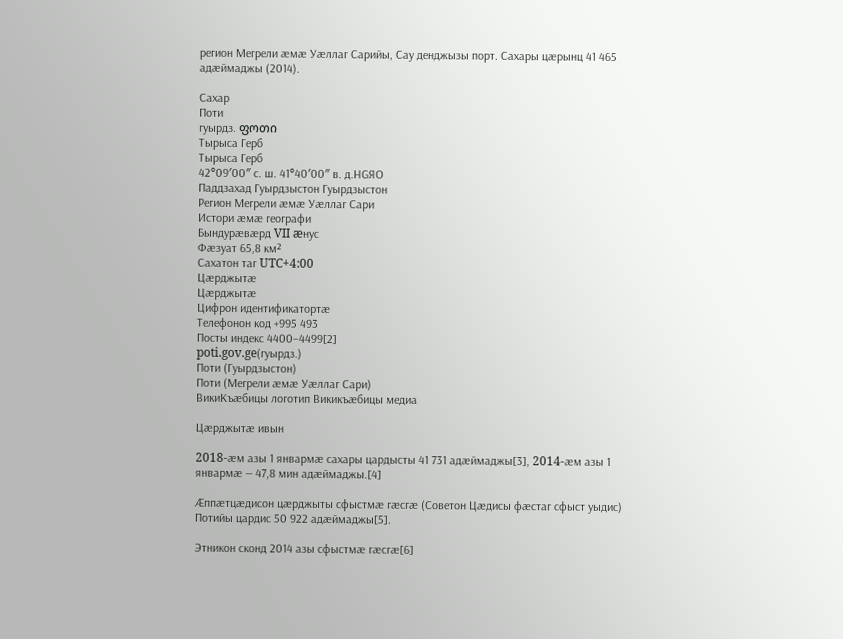регион Мегрели æмæ Уæллаг Сарийы, Сау денджызы порт. Сахары цæрынц 41 465 адæймаджы (2014).

Сахар
Поти
гуырдз. ფოთი
Тырыса Герб
Тырыса Герб
42°09′00″ с. ш. 41°40′00″ в. д.HGЯO
Паддзахад Гуырдзыстон Гуырдзыстон
Регион Мегрели æмæ Уæллаг Сари
Истори æмæ географи
Бындурæвæрд VII æнус
Фæзуат 65,8 км²
Сахатон таг UTC+4:00
Цæрджытæ
Цæрджытæ
Цифрон идентификатортæ
Телефонон код +995 493
Посты индекс 4400–4499[2]
poti.gov.ge(гуырдз.)
Поти (Гуырдзыстон)
Поти (Мегрели æмæ Уæллаг Сари)
ВикиКъæбицы логотип Викикъæбицы медиа

Цæрджытæ ивын

2018-æм азы 1 январмæ сахары цардысты 41 731 адæймаджы[3], 2014-æм азы 1 январмæ — 47,8 мин адæймаджы.[4]

Æппæтцæдисон цæрджыты сфыстмæ гæсгæ (Советон Цæдисы фæстаг сфыст уыдис) Потийы цардис 50 922 адæймаджы[5].

Этникон сконд 2014 азы сфыстмæ гæсгæ[6]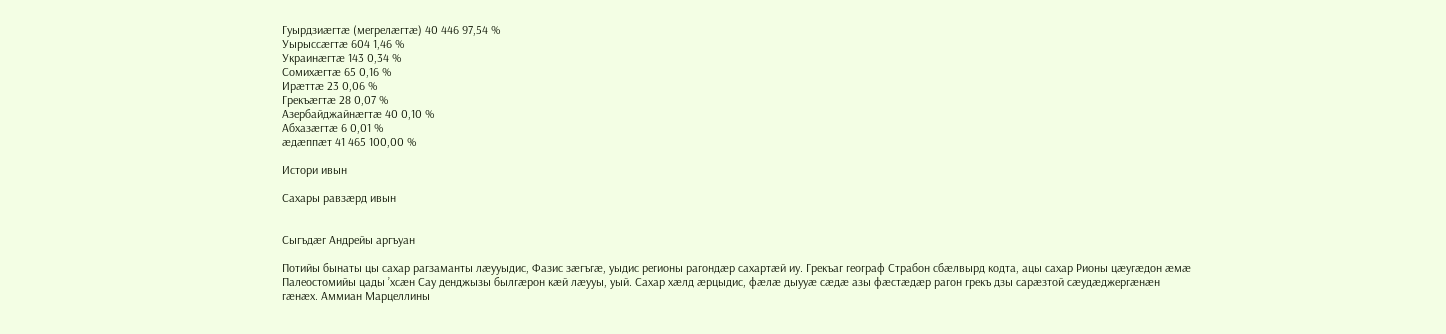Гуырдзиæгтæ (мегрелæгтæ) 40 446 97,54 %
Уырыссæгтæ 604 1,46 %
Украинæгтæ 143 0,34 %
Сомихæгтæ 65 0,16 %
Ирæттæ 23 0,06 %
Грекъæгтæ 28 0,07 %
Азербайджайнæгтæ 40 0,10 %
Абхазæгтæ 6 0,01 %
æдæппæт 41 465 100,00 %

Истори ивын

Сахары равзæрд ивын


Сыгъдæг Андрейы аргъуан

Потийы бынаты цы сахар рагзаманты лæууыдис, Фазис зæгъгæ, уыдис регионы рагондæр сахартæй иу. Грекъаг географ Страбон сбæлвырд кодта, ацы сахар Рионы цæугæдон æмæ Палеостомийы цады ’хсæн Сау денджызы былгæрон кæй лæууы, уый. Сахар хæлд æрцыдис, фæлæ дыууæ сæдæ азы фæстæдæр рагон грекъ дзы сарæзтой сæудæджергæнæн гæнæх. Аммиан Марцеллины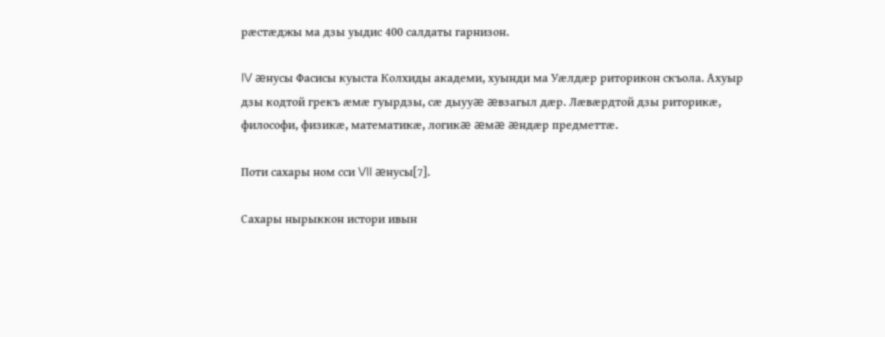рæстæджы ма дзы уыдис 400 салдаты гарнизон.

IV æнусы Фасисы куыста Колхиды академи, хуынди ма Уæлдæр риторикон скъола. Ахуыр дзы кодтой грекъ æмæ гуырдзы, сæ дыууæ æвзагыл дæр. Лæвæрдтой дзы риторикæ, философи, физикæ, математикæ, логикæ æмæ æндæр предметтæ.

Поти сахары ном сси VII æнусы[7].

Сахары нырыккон истори ивын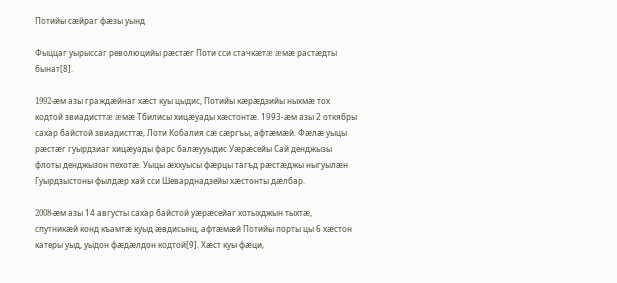Потийы сæйраг фæзы уынд

Фыццаг уырыссаг революцийы рæстæг Поти сси стачкæтæ æмæ растæдты бынат[8].

1992-æм азы граждæйнаг хæст куы цыдис, Потийы кæрæдзийы ныхмæ тох кодтой звиадисттæ æмæ Тбилисы хицæуады хæстонтæ. 1993-æм азы 2 откябры сахар байстой звиадисттæ, Лоти Кобалия сæ сæргъы, афтæмæй. Фæлæ уыцы рæстæг гуырдзиаг хицæуады фарс балæууыдис Уæрæсейы Сай денджызы флоты денджызон пехотæ. Уыцы æххуысы фæрцы тагъд рæстæджы ныгуылæн Гуырдзыстоны фылдæр хай сси Шеварднадзейы хæстонты дæлбар.

2008-æм азы 14 августы сахар байстой уæрæсейаг хотыхджын тыхтæ, спутникæй конд къамтæ куыд æвдисынц, афтæмæй Потийы порты цы 6 хæстон катеры уыд, уыдон фæдæлдон кодтой[9]. Хæст куы фæци,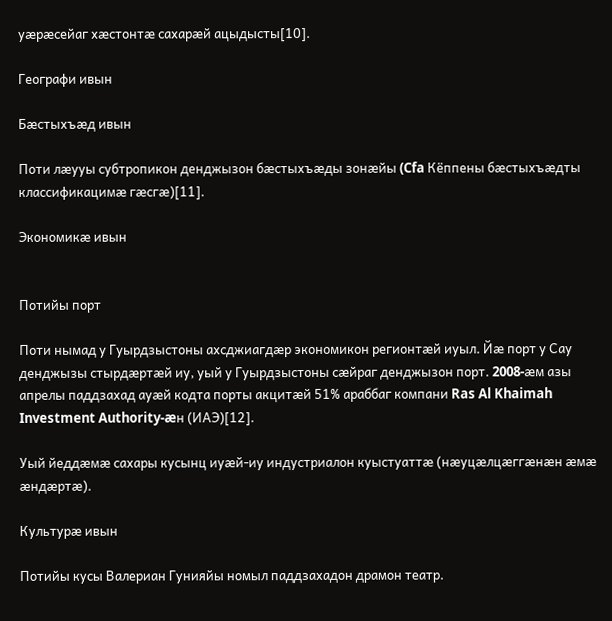уæрæсейаг хæстонтæ сахарæй ацыдысты[10].

Географи ивын

Бæстыхъæд ивын

Поти лæууы субтропикон денджызон бæстыхъæды зонæйы (Cfa Кёппены бæстыхъæдты классификацимæ гæсгæ)[11].

Экономикæ ивын


Потийы порт

Поти нымад у Гуырдзыстоны ахсджиагдæр экономикон регионтæй иуыл. Йæ порт у Сау денджызы стырдæртæй иу, уый у Гуырдзыстоны сæйраг денджызон порт. 2008-æм азы апрелы паддзахад ауæй кодта порты акцитæй 51% араббаг компани Ras Al Khaimah Investment Authority-æн (ИАЭ)[12].

Уый йеддæмæ сахары кусынц иуæй-иу индустриалон куыстуаттæ (нæуцæлцæггæнæн æмæ æндæртæ).

Культурæ ивын

Потийы кусы Валериан Гунияйы номыл паддзахадон драмон театр.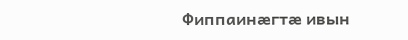Фиппаинæгтæ ивын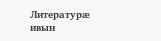Литературæ ивын